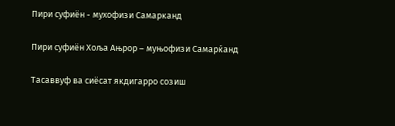Пири суфиён - мухофизи Самарканд

Пири суфиён Хоља Ањрор – муњофизи Самарќанд

Тасаввуф ва сиёсат якдигарро созиш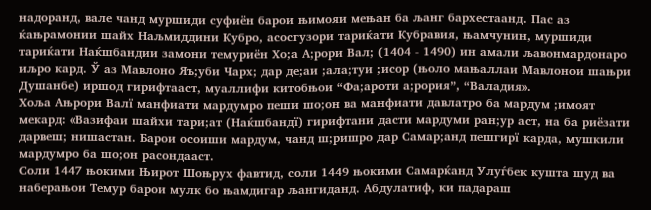надоранд, вале чанд муршиди суфиён барои њимояи мењан ба љанг бархестаанд. Пас аз ќањрамонии шайх Наљмиддини Кубро, асосгузори тариќати Кубравия, њамчунин, муршиди тариќати Наќшбандии замони темуриён Хо;а А;рори Вал; (1404 - 1490) ин амали љавонмардонаро иљро кард. Ў аз Мавлоно Яъ;уби Чарх; дар де;аи ;ала;туи ;исор (њоло мањаллаи Мавлонои шањри Душанбе) иршод гирифтааст, муаллифи китобњои “Фа;ароти а;рория”, “Валадия».
Хоља Ањрори Валї манфиати мардумро пеши шо;он ва манфиати давлатро ба мардум ;имоят мекард: «Вазифаи шайхи тари;ат (Наќшбандї) гирифтани дасти мардуми ран;ур аст, на ба риёзати дарвеш; нишастан. Барои осоиши мардум, чанд ш;ришро дар Самар;анд пешгирї карда, мушкили мардумро ба шо;он расондааст.
Соли 1447 њокими Њирот Шоњрух фавтид, соли 1449 њокими Самарќанд Улуѓбек кушта шуд ва наберањои Темур барои мулк бо њамдигар љангиданд. Абдулатиф, ки падараш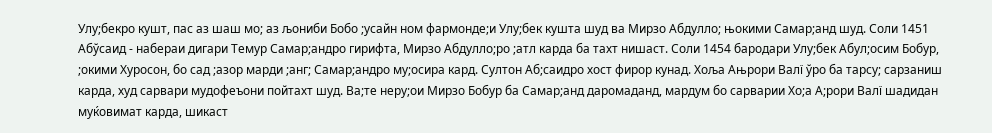Улу;бекро кушт, пас аз шаш мо; аз љониби Бобо ;усайн ном фармонде;и Улу;бек кушта шуд ва Мирзо Абдулло; њокими Самар;анд шуд. Соли 1451 Абўсаид - набераи дигари Темур Самар;андро гирифта, Мирзо Абдулло;ро ;атл карда ба тахт нишаст. Соли 1454 бародари Улу;бек Абул;осим Бобур, ;окими Хуросон, бо сад ;азор марди ;анг; Самар;андро му;осира кард. Султон Аб;саидро хост фирор кунад. Хоља Ањрори Валї ўро ба тарсу; сарзаниш карда, худ сарвари мудофеъони пойтахт шуд. Ва;те неру;ои Мирзо Бобур ба Самар;анд даромаданд, мардум бо сарварии Хо;а А;рори Валї шадидан муќовимат карда, шикаст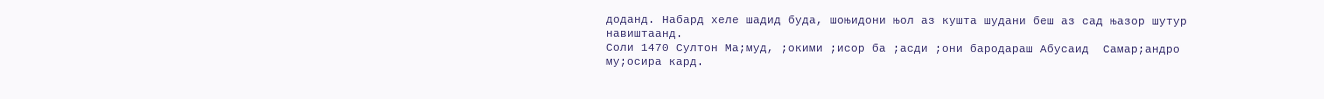доданд. Набард хеле шадид буда, шоњидони њол аз кушта шудани беш аз сад њазор шутур навиштаанд.
Соли 1470 Султон Ма;муд, ;окими ;исор ба ;асди ;они бародараш Абусаид  Самар;андро му;осира кард.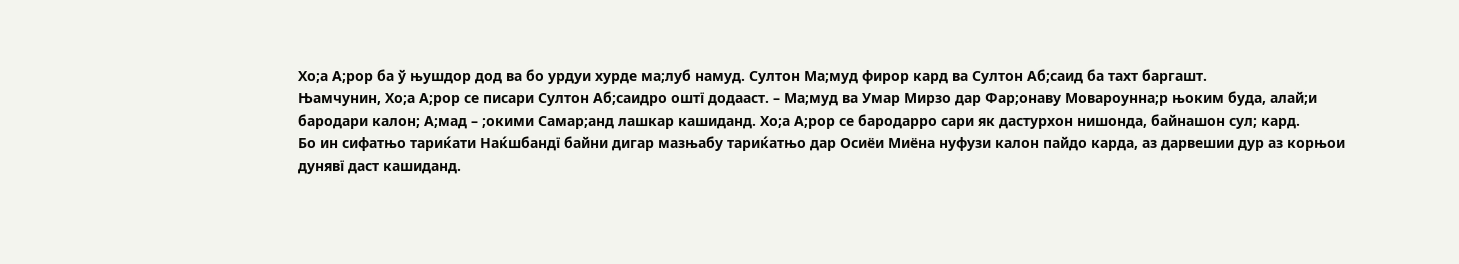Хо;а А;рор ба ў њушдор дод ва бо урдуи хурде ма;луб намуд. Султон Ма;муд фирор кард ва Султон Аб;саид ба тахт баргашт.
Њамчунин, Хо;а А;рор се писари Султон Аб;саидро оштї додааст. – Ма;муд ва Умар Мирзо дар Фар;онаву Мовароунна;р њоким буда, алай;и бародари калон; А;мад – ;окими Самар;анд лашкар кашиданд. Хо;а А;рор се бародарро сари як дастурхон нишонда, байнашон сул; кард.
Бо ин сифатњо тариќати Наќшбандї байни дигар мазњабу тариќатњо дар Осиёи Миёна нуфузи калон пайдо карда, аз дарвешии дур аз корњои дунявї даст кашиданд.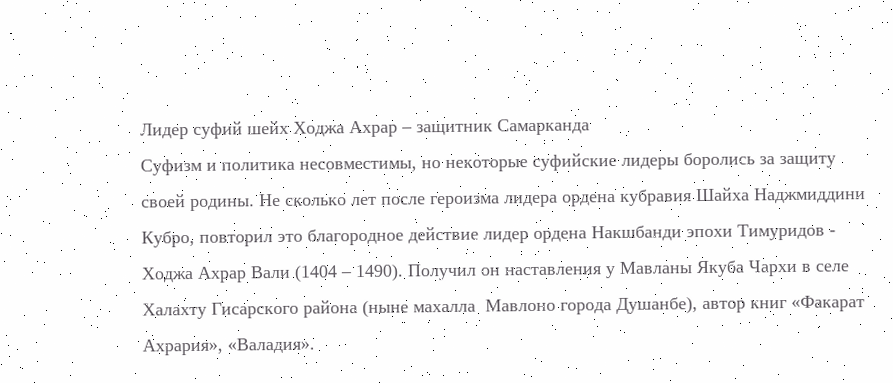Лидер суфий шейх Ходжа Ахрар – защитник Самарканда
Суфизм и политика несовместимы, но некоторые суфийские лидеры боролись за защиту своей родины. Не сколько лет после героизма лидера ордена кубравия Шайха Наджмиддини Кубро, повторил это благородное действие лидер ордена Накшбанди эпохи Тимуридов - Ходжа Ахрар Вали (1404 – 1490). Получил он наставления у Мавланы Якуба Чархи в селе Халахту Гисарского района (ныне махалла  Мавлоно города Душанбе), автор книг «Факарат Ахрария», «Валадия».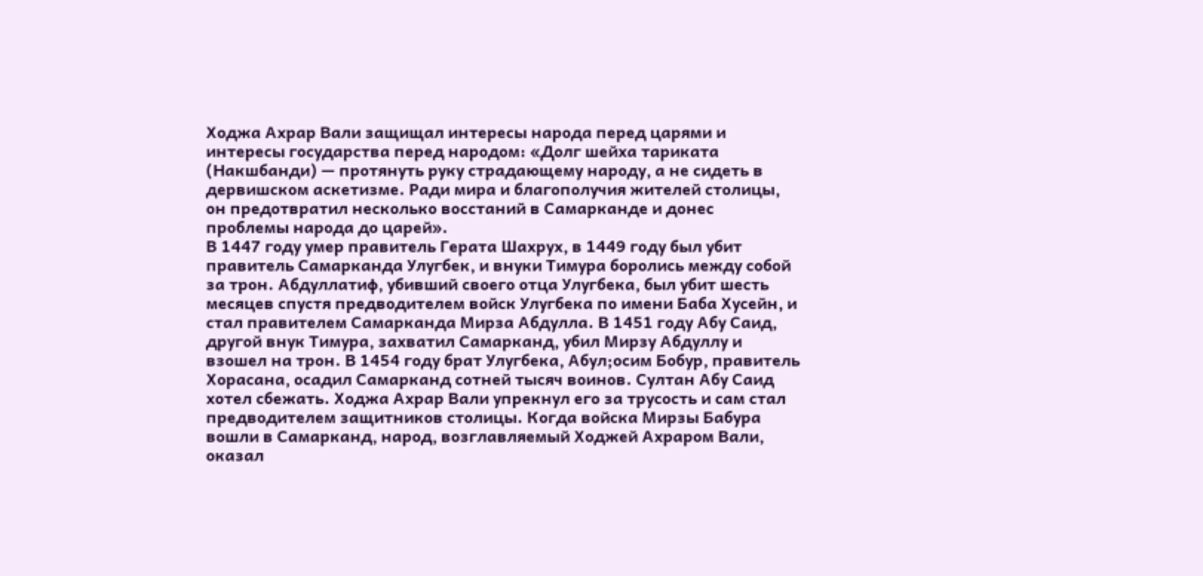Ходжа Ахрар Вали защищал интересы народа перед царями и интересы государства перед народом: «Долг шейха тариката (Накшбанди) — протянуть руку страдающему народу, а не сидеть в дервишском аскетизме. Ради мира и благополучия жителей столицы, он предотвратил несколько восстаний в Самарканде и донес проблемы народа до царей».
В 1447 году умер правитель Герата Шахрух, в 1449 году был убит правитель Самарканда Улугбек, и внуки Тимура боролись между собой за трон. Абдуллатиф, убивший своего отца Улугбека, был убит шесть месяцев спустя предводителем войск Улугбека по имени Баба Хусейн, и стал правителем Самарканда Мирза Абдулла. В 1451 году Абу Саид, другой внук Тимура, захватил Самарканд, убил Мирзу Абдуллу и взошел на трон. В 1454 году брат Улугбека, Абул;осим Бобур, правитель Хорасана, осадил Самарканд сотней тысяч воинов. Султан Абу Саид хотел сбежать. Ходжа Ахрар Вали упрекнул его за трусость и сам стал предводителем защитников столицы. Когда войска Мирзы Бабура вошли в Самарканд, народ, возглавляемый Ходжей Ахраром Вали, оказал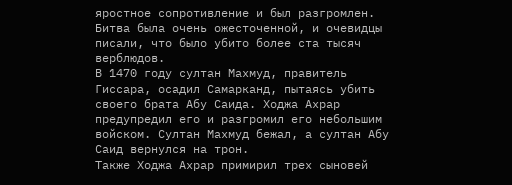яростное сопротивление и был разгромлен. Битва была очень ожесточенной, и очевидцы писали, что было убито более ста тысяч верблюдов.
В 1470 году султан Махмуд, правитель Гиссара, осадил Самарканд, пытаясь убить своего брата Абу Саида. Ходжа Ахрар предупредил его и разгромил его небольшим войском. Султан Махмуд бежал, а султан Абу Саид вернулся на трон.
Также Ходжа Ахрар примирил трех сыновей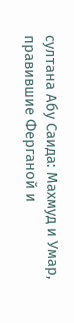султана Абу Саида: Махмуд и Умар, правившие Ферганой и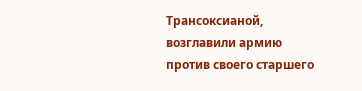Трансоксианой, возглавили армию против своего старшего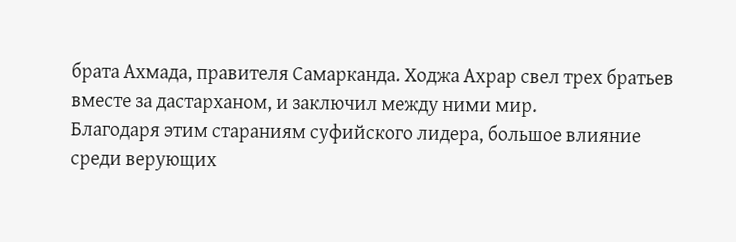брата Ахмада, правителя Самарканда. Ходжа Ахрар свел трех братьев вместе за дастарханом, и заключил между ними мир.
Благодаря этим стараниям суфийского лидера, большое влияние среди верующих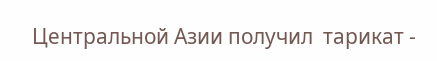Центральной Азии получил  тарикат -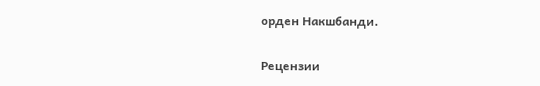орден Накшбанди.


Рецензии